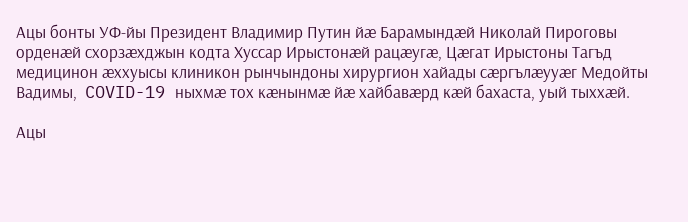Ацы бонты УФ-йы Президент Владимир Путин йæ Барамындæй Николай Пироговы орденæй схорзæхджын кодта Хуссар Ирыстонæй рацæугæ, Цæгат Ирыстоны Тагъд медицинон æххуысы клиникон рынчындоны хирургион хайады сæргълæууæг Медойты Вадимы,  COVID-19 ныхмæ тох кæнынмæ йæ хайбавæрд кæй бахаста, уый тыххæй.

Ацы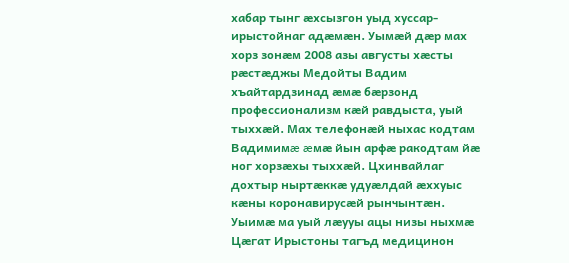хабар тынг æхсызгон уыд хуссар-ирыстойнаг адæмæн. Уымæй дæр мах хорз зонæм 2008 азы августы хæсты рæстæджы Медойты Вадим  хъайтардзинад æмæ бæрзонд профессионализм кæй равдыста, уый тыххæй. Мах телефонæй ныхас кодтам Вадимимæ æмæ йын арфæ ракодтам йæ ног хорзæхы тыххæй. Цхинвайлаг дохтыр ныртæккæ удуæлдай æххуыс кæны коронавирусæй рынчынтæн. Уыимæ ма уый лæууы ацы низы ныхмæ Цæгат Ирыстоны тагъд медицинон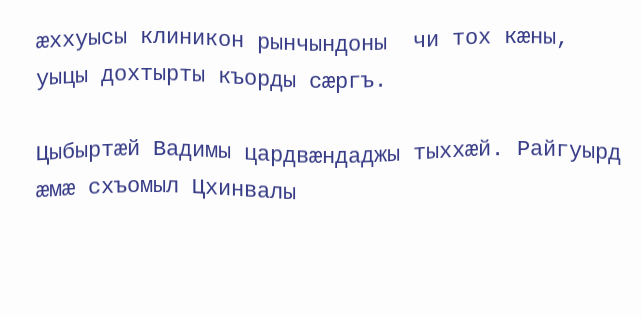æххуысы клиникон рынчындоны  чи тох кæны, уыцы дохтырты къорды сæргъ.

Цыбыртæй Вадимы цардвæндаджы тыххæй. Райгуырд æмæ схъомыл Цхинвалы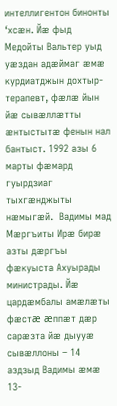интеллигентон бинонты ‘хсæн. Йæ фыд Медойты Вальтер уыд уæздан адæймаг æмæ курдиатджын дохтыр-терапевт, фæлæ йын йæ сывæллæтты æнтыстытæ фенын нал бантыст. 1992 азы 6 марты фæмард гуырдзиаг тыхгæнджыты нæмыгæй.  Вадимы мад Мæргъиты Ирæ бирæ азты дæргъы фæкуыста Ахуырады министрады. Йæ цардæмбалы амæлæты фæстæ æппæт дæр сарæзта йæ дыууæ сывæллоны – 14 аздзыд Вадимы æмæ 13-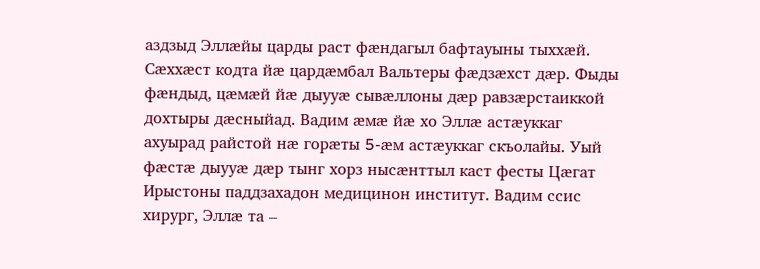аздзыд Эллæйы царды раст фæндагыл бафтауыны тыххæй. Сæххæст кодта йæ цардæмбал Вальтеры фæдзæхст дæр. Фыды фæндыд, цæмæй йæ дыууæ сывæллоны дæр равзæрстаиккой дохтыры дæсныйад. Вадим æмæ йæ хо Эллæ астæуккаг ахуырад райстой нæ горæты 5-æм астæуккаг скъолайы. Уый фæстæ дыууæ дæр тынг хорз нысæнттыл каст фесты Цæгат Ирыстоны паддзахадон медицинон институт. Вадим ссис хирург, Эллæ та –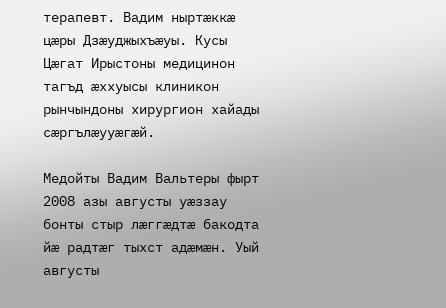терапевт. Вадим ныртæккæ цæры Дзæуджыхъæуы. Кусы Цæгат Ирыстоны медицинон тагъд æххуысы клиникон рынчындоны хирургион хайады сæргълæууæгæй.

Медойты Вадим Вальтеры фырт 2008 азы августы уæззау бонты стыр лæггæдтæ бакодта йæ радтæг тыхст адæмæн. Уый августы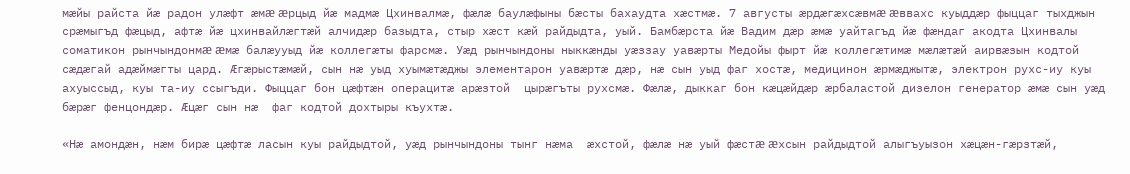мæйы райста йæ радон улæфт æмæ æрцыд йæ мадмæ Цхинвалмæ, фæлæ баулæфыны бæсты бахаудта хæстмæ. 7 августы æрдæгæхсæвмæ æввахс куыддæр фыццаг тыхджын срæмыгъд фæцыд, афтæ йæ цхинвайлæгтæй алчидæр базыдта, стыр хæст кæй райдыдта, уый. Бамбæрста йæ Вадим дæр æмæ уайтагъд йæ фæндаг акодта Цхинвалы соматикон рынчындонмæ æмæ балæууыд йæ коллегæты фарсмæ. Уæд рынчындоны ныккæнды уæззау уавæрты Медойы фырт йæ коллегæтимæ мæлæтæй аирвæзын кодтой сæдæгай адæймæгты цард. Æгæрыстæмæй, сын нæ уыд хуымæтæджы элементарон уавæртæ дæр, нæ сын уыд фаг хостæ, медицинон æрмæджытæ, электрон рухс-иу куы ахуыссыд, куы та-иу ссыгъди. Фыццаг бон цæфтæн операцитæ арæзтой  цырæгъты рухсмæ. Фæлæ, дыккаг бон кæцæйдæр æрбаластой дизелон генератор æмæ сын уæд бæрæг фенцондæр. Æцæг сын нæ  фаг кодтой дохтыры къухтæ.

«Нæ амондæн, нæм бирæ цæфтæ ласын куы райдыдтой, уæд рынчындоны тынг нæма  æхстой, фæлæ нæ уый фæстæ æхсын райдыдтой алыгъуызон хæцæн-гæрзтæй,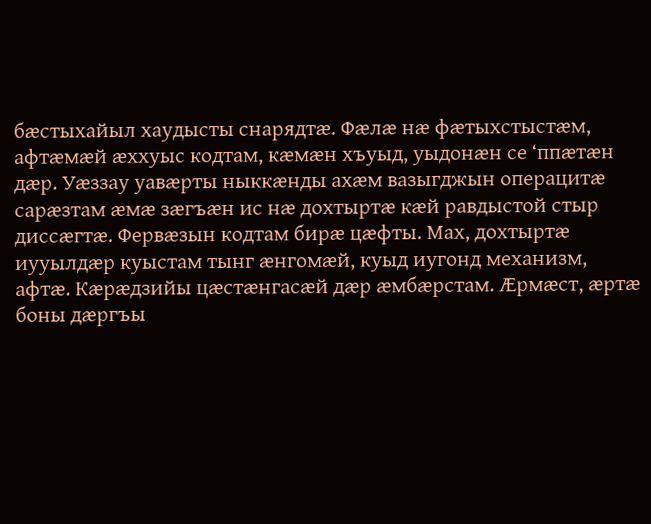бæстыхайыл хаудысты снарядтæ. Фæлæ нæ фæтыхстыстæм, афтæмæй æххуыс кодтам, кæмæн хъуыд, уыдонæн се ‘ппæтæн дæр. Уæззау уавæрты ныккæнды ахæм вазыгджын операцитæ сарæзтам æмæ зæгъæн ис нæ дохтыртæ кæй равдыстой стыр диссæгтæ. Фервæзын кодтам бирæ цæфты. Мах, дохтыртæ иууылдæр куыстам тынг æнгомæй, куыд иугонд механизм, афтæ. Кæрæдзийы цæстæнгасæй дæр æмбæрстам. Æрмæст, æртæ боны дæргъы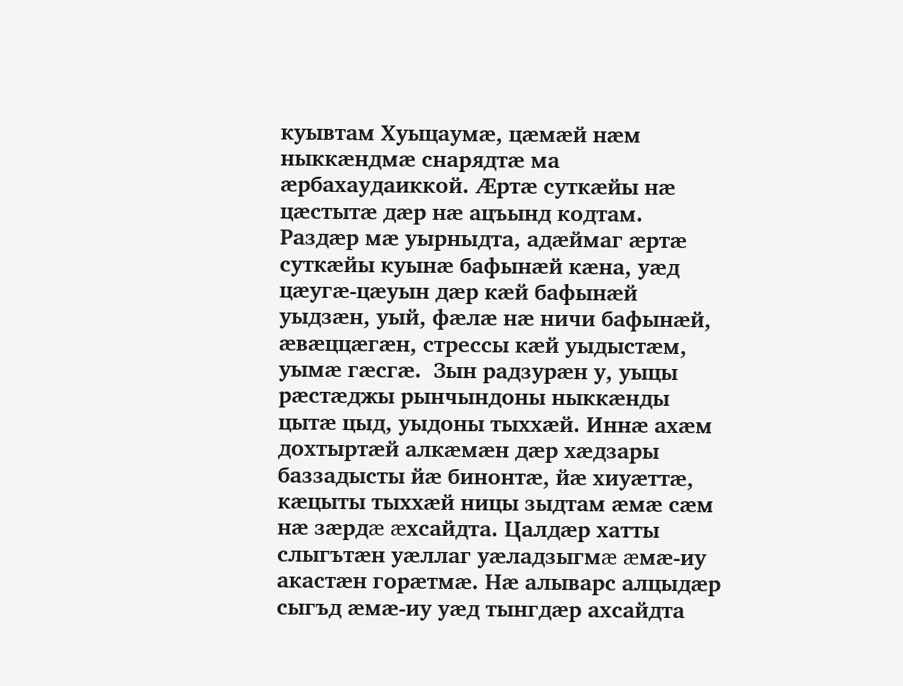куывтам Хуыцаумæ, цæмæй нæм ныккæндмæ снарядтæ ма æрбахаудаиккой. Æртæ суткæйы нæ цæстытæ дæр нæ ацъынд кодтам.  Раздæр мæ уырныдта, адæймаг æртæ суткæйы куынæ бафынæй кæна, уæд цæугæ-цæуын дæр кæй бафынæй уыдзæн, уый, фæлæ нæ ничи бафынæй, æвæццæгæн, стрессы кæй уыдыстæм, уымæ гæсгæ.  Зын радзурæн у, уыцы рæстæджы рынчындоны ныккæнды цытæ цыд, уыдоны тыххæй. Иннæ ахæм дохтыртæй алкæмæн дæр хæдзары баззадысты йæ бинонтæ, йæ хиуæттæ, кæцыты тыххæй ницы зыдтам æмæ сæм нæ зæрдæ æхсайдта. Цалдæр хатты слыгътæн уæллаг уæладзыгмæ æмæ-иу акастæн горæтмæ. Нæ алыварс алцыдæр сыгъд æмæ-иу уæд тынгдæр ахсайдта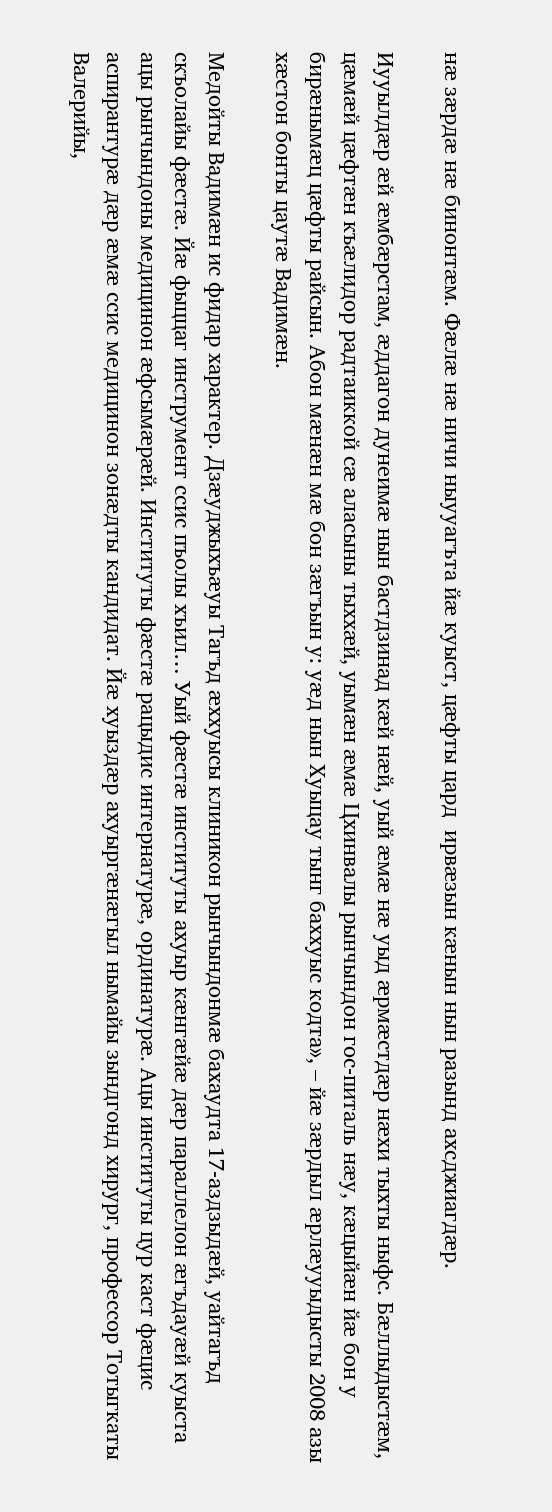нæ зæрдæ нæ бинонтæм. Фæлæ нæ ничи ныууагъта йæ куыст, цæфты цард  ирвæзын кæнын нын разынд ахсджиагдæр.

Иууылдæр æй æмбæрстам, æддагон дунеимæ нын бастдзинад кæй нæй, уый æмæ нæ уыд æрмæстдæр нæхи тыхты ныфс. Бæллыдыстæм, цæмæй цæфтæн къæлидор радтаиккой сæ аласыны тыххæй, уымæн æмæ Цхинвалы рынчындон гос-питаль нæу, кæцыйæн йæ бон у бирæнымæц цæфты райсын. Абон мæнæн мæ бон зæгъын у: уæд нын Хуыцау тынг баххуыс кодта», – йæ зæрдыл æрлæууыдысты 2008 азы хæстон бонты цаутæ Вадимæн.

Медойты Вадимæн ис фидар характер. Дзæуджыхъæуы Тагъд æххуысы клиникон рынчындонмæ бахаудта 17-аздзыдæй, уайтагъд скъолайы фæстæ. Йæ фыццаг инструмент ссис пъолы хъил… Уый фæстæ институты ахуыр кæнгæйæ дæр параллелон æгъдауæй куыста ацы рынчындоны медицинон æфсымæрæй. Институты фæстæ рацыдис интернатурæ, ординатурæ. Ацы институты цур каст фæцис аспирантурæ дæр æмæ ссис медицинон зонæдты кандидат. Йæ хуыздæр ахуыргæнæгыл нымайы зындгонд хирург, профессор Тотыгкаты Валерийы,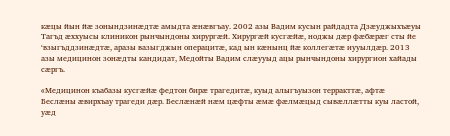кæцы йын йæ зонындзинæдтæ амыдта æнæвгъау. 2002 азы Вадим кусын райдадта Дзæуджыхъæуы Тагъд æххуысы клиникон рынчындоны хирургæй. Хирургæй кусгæйæ, ноджы дæр фæбæрæг сты йе ‘взыгъддзинæдтæ, аразы вазыгджын операцитæ, кад ын кæнынц йæ коллегæтæ иууылдæр. 2013 азы медицинон зонæдты кандидат, Медойты Вадим слæууыд ацы рынчындоны хирургион хайады сæргъ.

«Медицинон къабазы кусгæйæ федтон бирæ трагедитæ, куыд алыгъуызон терракттæ, афтæ  Беслæны æвирхъау трагеди дæр. Беслæнæй нæм цæфты æмæ фæлмæцыд сывæллæтты куы ластой, уæд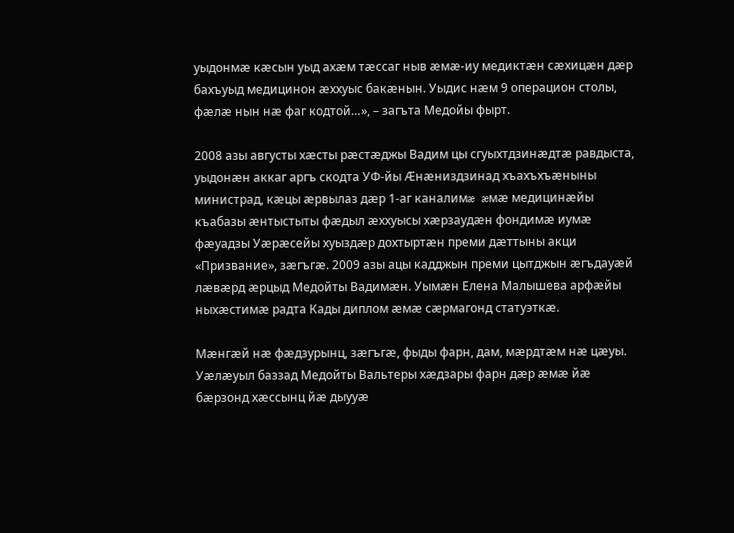уыдонмæ кæсын уыд ахæм тæссаг ныв æмæ-иу медиктæн сæхицæн дæр бахъуыд медицинон æххуыс бакæнын. Уыдис нæм 9 операцион столы, фæлæ нын нæ фаг кодтой…», – загъта Медойы фырт.

2008 азы августы хæсты рæстæджы Вадим цы сгуыхтдзинæдтæ равдыста, уыдонæн аккаг аргъ скодта УФ-йы Æнæниздзинад хъахъхъæныны министрад, кæцы æрвылаз дæр 1-аг каналимæ æмæ медицинæйы къабазы æнтыстыты фæдыл æххуысы хæрзаудæн фондимæ иумæ фæуадзы Уæрæсейы хуыздæр дохтыртæн преми дæттыны акци «Призвание», зæгъгæ. 2009 азы ацы кадджын преми цытджын æгъдауæй лæвæрд æрцыд Медойты Вадимæн. Уымæн Елена Малышева арфæйы ныхæстимæ радта Кады диплом æмæ сæрмагонд статуэткæ.

Мæнгæй нæ фæдзурынц, зæгъгæ, фыды фарн, дам, мæрдтæм нæ цæуы. Уæлæуыл баззад Медойты Вальтеры хæдзары фарн дæр æмæ йæ бæрзонд хæссынц йæ дыууæ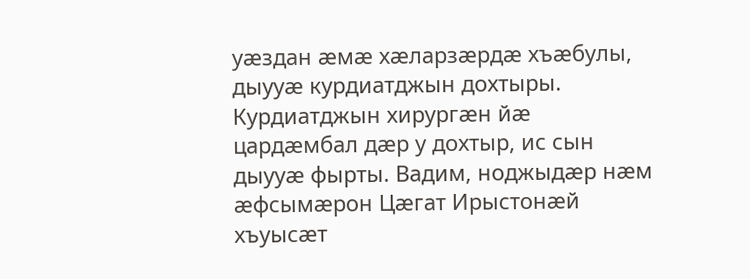уæздан æмæ хæларзæрдæ хъæбулы, дыууæ курдиатджын дохтыры. Курдиатджын хирургæн йæ цардæмбал дæр у дохтыр, ис сын дыууæ фырты. Вадим, ноджыдæр нæм æфсымæрон Цæгат Ирыстонæй хъуысæт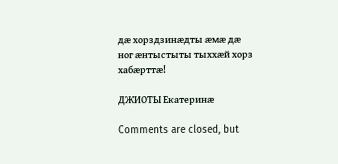дæ хорздзинæдты æмæ дæ ног æнтыстыты тыххæй хорз хабæрттæ!

ДЖИОТЫ Екатеринæ

Comments are closed, but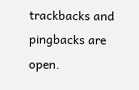trackbacks and pingbacks are open.